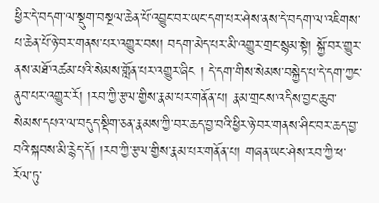ཕྱིར་དེ་བདག་ལ་སྡུག་བསྔལ་ཆེན་པོ་འབྱུང་བར་ཡང་དག་པར་ཤེས་ནས་དེ་བདག་ལ་འཇིགས་པ་ཆེན་པོ་ཉེ་བར་གནས་པར་འགྱུར་བས། བདག་མེད་པར་མི་འགྱུར་གྲང་སྙམ་སྟེ། སྐྱོ་བར་གྱུར་ནས་མཐོ་འཚམ་པའི་སེམས་གློན་པར་འགྱུར་ཞིང ། དེ་དག་གིས་སེམས་བསྐྱེད་པ་དེ་དག་ཀྱང་ནུབ་པར་འགྱུར་རོ། །རབ་ཀྱི་རྩལ་གྱིས་རྣམ་པར་གནོན་པ། རྣམ་གྲངས་འདིས་བྱང་ཆུབ་སེམས་དཔའ་ལ་བདུད་སྡིག་ཅན་རྣམས་ཀྱི་བར་ཆད་བྱ་བའི་ཕྱིར་ཉེ་བར་གནས་ཤིང་བར་ཆད་བྱ་བའི་སྐབས་མི་རྙེད་དོ། །རབ་ཀྱི་རྩལ་གྱིས་རྣམ་པར་གནོན་པ། གཞན་ཡང་ཤེས་རབ་ཀྱི་ཕ་རོལ་ཏུ་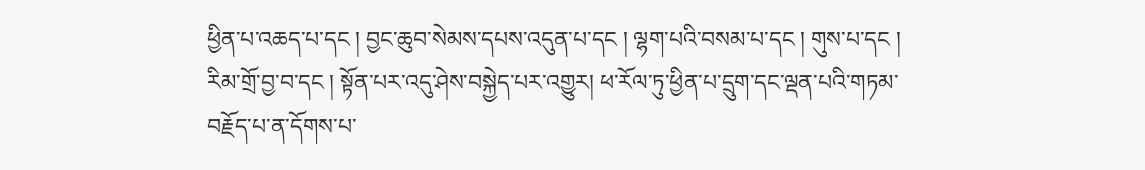ཕྱིན་པ་འཆད་པ་དང ། བྱང་ཆུབ་སེམས་དཔས་འདུན་པ་དང ། ལྷག་པའི་བསམ་པ་དང ། གུས་པ་དང ། རིམ་གྲོ་བྱ་བ་དང ། སྟོན་པར་འདུ་ཤེས་བསྐྱེད་པར་འགྱུར། ཕ་རོལ་ཏུ་ཕྱིན་པ་དྲུག་དང་ལྡན་པའི་གཏམ་བརྗོད་པ་ན་དོགས་པ་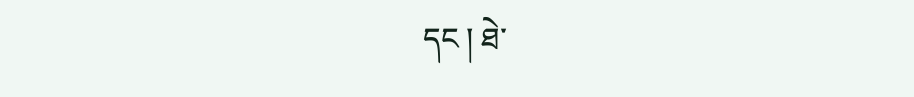དང ། ཐེ་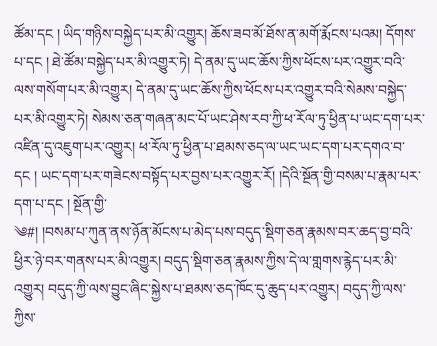ཚོམ་དང ། ཡིད་གཉིས་བསྐྱེད་པར་མི་འགྱུར། ཆོས་ཟབ་མོ་ཐོས་ན་མགོ་རྨོངས་པའམ། དོགས་པ་དང ། ཐེ་ཚོམ་བསྐྱེད་པར་མི་འགྱུར་ཏེ། དེ་ནམ་དུ་ཡང་ཆོས་ཀྱིས་ཕོངས་པར་འགྱུར་བའི་ལས་གསོག་པར་མི་འགྱུར། དེ་ནམ་དུ་ཡང་ཆོས་ཀྱིས་ཕོངས་པར་འགྱུར་བའི་སེམས་བསྐྱེད་པར་མི་འགྱུར་ཏེ། སེམས་ཅན་གཞན་མང་པོ་ཡང་ཤེས་རབ་ཀྱི་ཕ་རོལ་ཏུ་ཕྱིན་པ་ཡང་དག་པར་འཛིན་དུ་འཇུག་པར་འགྱུར། ཕ་རོལ་ཏུ་ཕྱིན་པ་ཐམས་ཅད་ལ་ཡང་ཡང་དག་པར་དགའ་བ་དང ། ཡང་དག་པར་གཟེངས་བསྟོད་པར་བྱས་པར་འགྱུར་རོ། །དེའི་སྔོན་གྱི་བསམ་པ་རྣམ་པར་དག་པ་དང ། སྔོན་གྱི་
༄#། །བསམ་པ་ཀུན་ནས་ཉོན་མོངས་པ་མེད་པས་བདུད་སྡིག་ཅན་རྣམས་བར་ཆད་བྱ་བའི་ཕྱིར་ཉེ་བར་གནས་པར་མི་འགྱུར། བདུད་སྡིག་ཅན་རྣམས་ཀྱིས་དེ་ལ་གླགས་རྙེད་པར་མི་འགྱུར། བདུད་ཀྱི་ལས་བྱུང་ཞིང་སྐྱེས་པ་ཐམས་ཅད་ཁོང་དུ་ཆུད་པར་འགྱུར། བདུད་ཀྱི་ལས་ཀྱིས་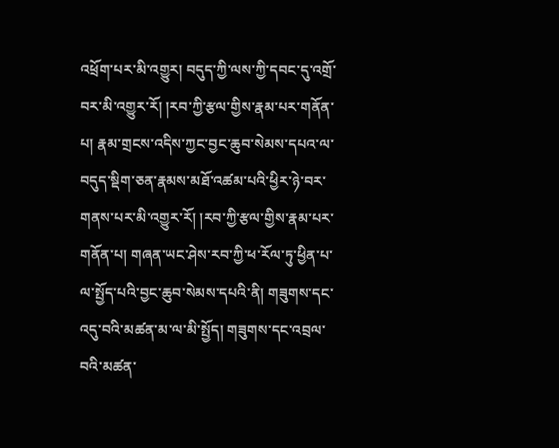འཕྲོག་པར་མི་འགྱུར། བདུད་ཀྱི་ལས་ཀྱི་དབང་དུ་འགྲོ་བར་མི་འགྱུར་རོ། །རབ་ཀྱི་རྩལ་གྱིས་རྣམ་པར་གནོན་པ། རྣམ་གྲངས་འདིས་ཀྱང་བྱང་ཆུབ་སེམས་དཔའ་ལ་བདུད་སྡིག་ཅན་རྣམས་མཐོ་འཚམ་པའི་ཕྱིར་ཉེ་བར་གནས་པར་མི་འགྱུར་རོ། །རབ་ཀྱི་རྩལ་གྱིས་རྣམ་པར་གནོན་པ། གཞན་ཡང་ཤེས་རབ་ཀྱི་ཕ་རོལ་ཏུ་ཕྱིན་པ་ལ་སྤྱོད་པའི་བྱང་ཆུབ་སེམས་དཔའི་ནི། གཟུགས་དང་འདུ་བའི་མཚན་མ་ལ་མི་སྤྱོད། གཟུགས་དང་འབྲལ་བའི་མཚན་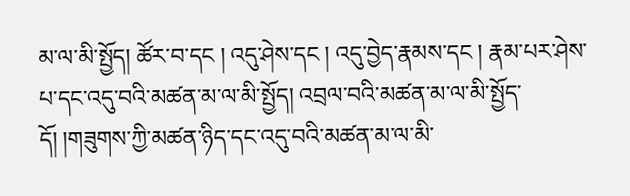མ་ལ་མི་སྤྱོད། ཚོར་བ་དང ། འདུ་ཤེས་དང ། འདུ་བྱེད་རྣམས་དང ། རྣམ་པར་ཤེས་པ་དང་འདུ་བའི་མཚན་མ་ལ་མི་སྤྱོད། འབྲལ་བའི་མཚན་མ་ལ་མི་སྤྱོད་དོ། །གཟུགས་ཀྱི་མཚན་ཉིད་དང་འདུ་བའི་མཚན་མ་ལ་མི་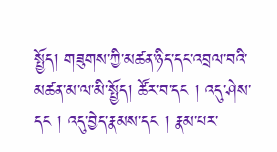སྤྱོད། གཟུགས་ཀྱི་མཚན་ཉིད་དང་འབྲལ་བའི་མཚན་མ་ལ་མི་སྤྱོད། ཚོར་བ་དང ། འདུ་ཤེས་དང ། འདུ་བྱེད་རྣམས་དང ། རྣམ་པར་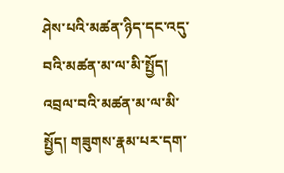ཤེས་པའི་མཚན་ཉིད་དང་འདུ་བའི་མཚན་མ་ལ་མི་སྤྱོད། འབྲལ་བའི་མཚན་མ་ལ་མི་སྤྱོད། གཟུགས་རྣམ་པར་དག་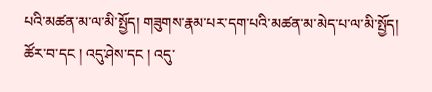པའི་མཚན་མ་ལ་མི་སྤྱོད། གཟུགས་རྣམ་པར་དག་པའི་མཚན་མ་མེད་པ་ལ་མི་སྤྱོད། ཚོར་བ་དང ། འདུ་ཤེས་དང ། འདུ་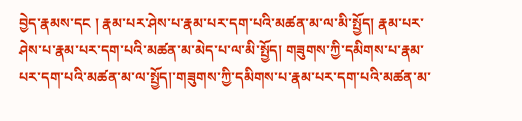བྱེད་རྣམས་དང ། རྣམ་པར་ཤེས་པ་རྣམ་པར་དག་པའི་མཚན་མ་ལ་མི་སྤྱོད། རྣམ་པར་ཤེས་པ་རྣམ་པར་དག་པའི་མཚན་མ་མེད་པ་ལ་མི་སྤྱོད། གཟུགས་ཀྱི་དམིགས་པ་རྣམ་པར་དག་པའི་མཚན་མ་ལ་སྤྱོད།་གཟུགས་ཀྱི་དམིགས་པ་རྣམ་པར་དག་པའི་མཚན་མ་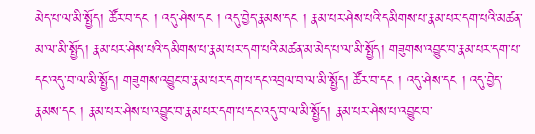མེད་པ་ལ་མི་སྤྱོད། ཚོར་བ་དང ། འདུ་ཤེས་དང ། འདུ་བྱེད་རྣམས་དང ། རྣམ་པར་ཤེས་པའི་དམིགས་པ་རྣམ་པར་དག་པའི་མཚན་མ་ལ་མི་སྤྱོད། རྣམ་པར་ཤེས་པའི་དམིགས་པ་རྣམ་པར་དག་པའི་མཚན་མ་མེད་པ་ལ་མི་སྤྱོད། གཟུགས་འབྱུང་བ་རྣམ་པར་དག་པ་དང་འདུ་བ་ལ་མི་སྤྱོད། གཟུགས་འབྱུང་བ་རྣམ་པར་དག་པ་དང་འབྲལ་བ་ལ་མི་སྤྱོད། ཚོར་བ་དང ། འདུ་ཤེས་དང ། འདུ་བྱེད་རྣམས་དང ། རྣམ་པར་ཤེས་པ་འབྱུང་བ་རྣམ་པར་དག་པ་དང་འདུ་བ་ལ་མི་སྤྱོད། རྣམ་པར་ཤེས་པ་འབྱུང་བ་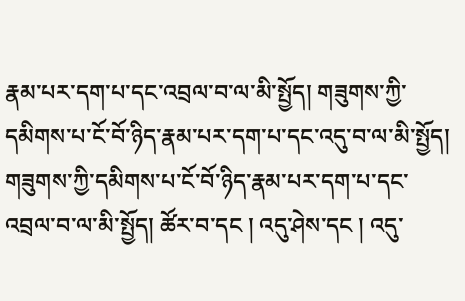རྣམ་པར་དག་པ་དང་འབྲལ་བ་ལ་མི་སྤྱོད། གཟུགས་ཀྱི་དམིགས་པ་ངོ་བོ་ཉིད་རྣམ་པར་དག་པ་དང་འདུ་བ་ལ་མི་སྤྱོད། གཟུགས་ཀྱི་དམིགས་པ་ངོ་བོ་ཉིད་རྣམ་པར་དག་པ་དང་འབྲལ་བ་ལ་མི་སྤྱོད། ཚོར་བ་དང ། འདུ་ཤེས་དང ། འདུ་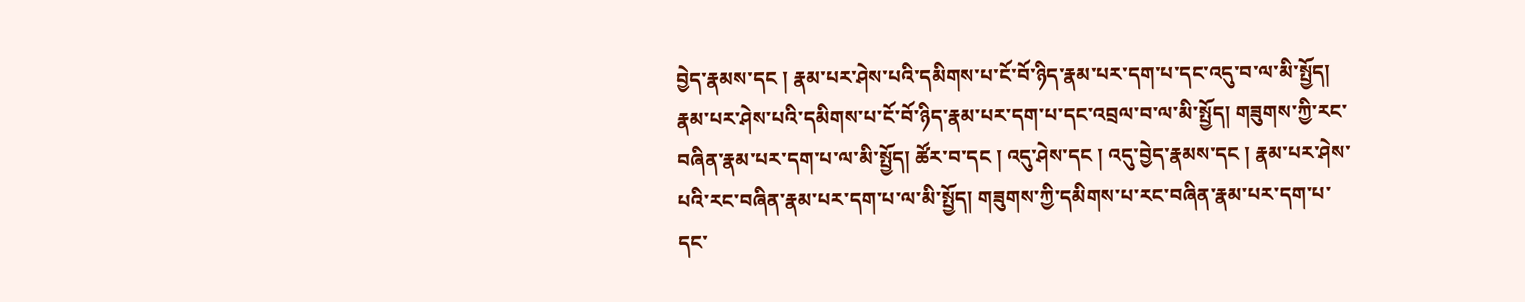བྱེད་རྣམས་དང ། རྣམ་པར་ཤེས་པའི་དམིགས་པ་ངོ་བོ་ཉིད་རྣམ་པར་དག་པ་དང་འདུ་བ་ལ་མི་སྤྱོད། རྣམ་པར་ཤེས་པའི་དམིགས་པ་ངོ་བོ་ཉིད་རྣམ་པར་དག་པ་དང་འབྲལ་བ་ལ་མི་སྤྱོད། གཟུགས་ཀྱི་རང་བཞིན་རྣམ་པར་དག་པ་ལ་མི་སྤྱོད། ཚོར་བ་དང ། འདུ་ཤེས་དང ། འདུ་བྱེད་རྣམས་དང ། རྣམ་པར་ཤེས་པའི་རང་བཞིན་རྣམ་པར་དག་པ་ལ་མི་སྤྱོད། གཟུགས་ཀྱི་དམིགས་པ་རང་བཞིན་རྣམ་པར་དག་པ་དང་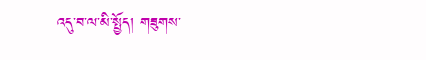འདུ་བ་ལ་མི་སྤྱོད། གཟུགས་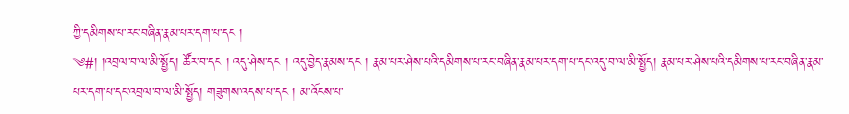ཀྱི་དམིགས་པ་རང་བཞིན་རྣམ་པར་དག་པ་དང །
༄#། །འབྲལ་བ་ལ་མི་སྤྱོད། ཚོར་བ་དང ། འདུ་ཤེས་དང ། འདུ་བྱེད་རྣམས་དང ། རྣམ་པར་ཤེས་པའི་དམིགས་པ་རང་བཞིན་རྣམ་པར་དག་པ་དང་འདུ་བ་ལ་མི་སྤྱོད། རྣམ་པར་ཤེས་པའི་དམིགས་པ་རང་བཞིན་རྣམ་པར་དག་པ་དང་འབྲལ་བ་ལ་མི་སྤྱོད། གཟུགས་འདས་པ་དང ། མ་འོངས་པ་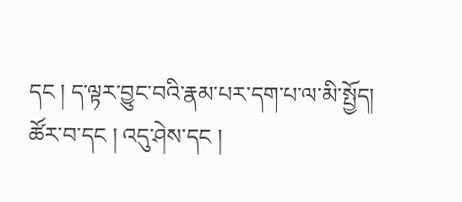དང ། ད་ལྟར་བྱུང་བའི་རྣམ་པར་དག་པ་ལ་མི་སྤྱོད། ཚོར་བ་དང ། འདུ་ཤེས་དང །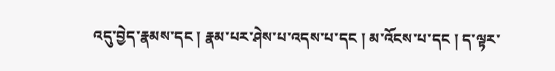འདུ་བྱེད་རྣམས་དང ། རྣམ་པར་ཤེས་པ་འདས་པ་དང ། མ་འོངས་པ་དང ། ད་ལྟར་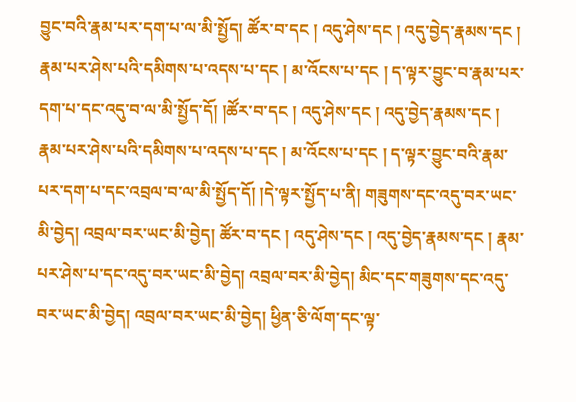བྱུང་བའི་རྣམ་པར་དག་པ་ལ་མི་སྤྱོད། ཚོར་བ་དང ། འདུ་ཤེས་དང ། འདུ་བྱེད་རྣམས་དང ། རྣམ་པར་ཤེས་པའི་དམིགས་པ་འདས་པ་དང ། མ་འོངས་པ་དང ། ད་ལྟར་བྱུང་བ་རྣམ་པར་དག་པ་དང་འདུ་བ་ལ་མི་སྤྱོད་དོ། །ཚོར་བ་དང ། འདུ་ཤེས་དང ། འདུ་བྱེད་རྣམས་དང ། རྣམ་པར་ཤེས་པའི་དམིགས་པ་འདས་པ་དང ། མ་འོངས་པ་དང ། ད་ལྟར་བྱུང་བའི་རྣམ་པར་དག་པ་དང་འབྲལ་བ་ལ་མི་སྤྱོད་དོ། །དེ་ལྟར་སྤྱོད་པ་ནི། གཟུགས་དང་འདུ་བར་ཡང་མི་བྱེད། འབྲལ་བར་ཡང་མི་བྱེད། ཚོར་བ་དང ། འདུ་ཤེས་དང ། འདུ་བྱེད་རྣམས་དང ། རྣམ་པར་ཤེས་པ་དང་འདུ་བར་ཡང་མི་བྱེད། འབྲལ་བར་མི་བྱེད། མིང་དང་གཟུགས་དང་འདུ་བར་ཡང་མི་བྱེད། འབྲལ་བར་ཡང་མི་བྱེད། ཕྱིན་ཅི་ལོག་དང་ལྟ་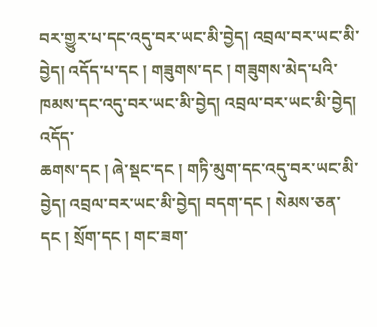བར་གྱུར་པ་དང་འདུ་བར་ཡང་མི་བྱེད། འབྲལ་བར་ཡང་མི་བྱེད། འདོད་པ་དང ། གཟུགས་དང ། གཟུགས་མེད་པའི་ཁམས་དང་འདུ་བར་ཡང་མི་བྱེད། འབྲལ་བར་ཡང་མི་བྱེད། འདོད་
ཆགས་དང ། ཞེ་སྡང་དང ། གཏི་མུག་དང་འདུ་བར་ཡང་མི་བྱེད། འབྲལ་བར་ཡང་མི་བྱེད། བདག་དང ། སེམས་ཅན་དང ། སྲོག་དང ། གང་ཟག་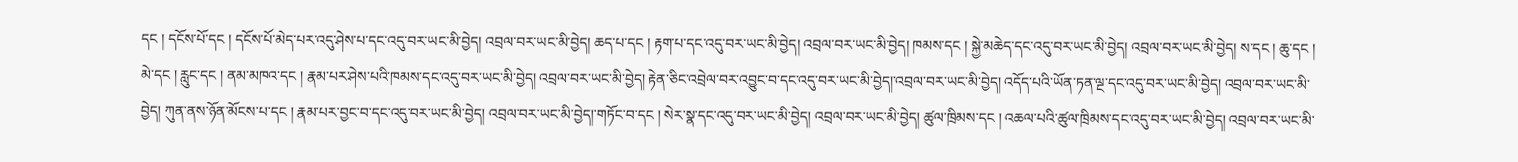དང ། དངོས་པོ་དང ། དངོས་པོ་མེད་པར་འདུ་ཤེས་པ་དང་འདུ་བར་ཡང་མི་བྱེད། འབྲལ་བར་ཡང་མི་བྱེད། ཆད་པ་དང ། རྟག་པ་དང་འདུ་བར་ཡང་མི་བྱེད། འབྲལ་བར་ཡང་མི་བྱེད། ཁམས་དང ། སྐྱེ་མཆེད་དང་འདུ་བར་ཡང་མི་བྱེད། འབྲལ་བར་ཡང་མི་བྱེད། ས་དང ། ཆུ་དང ། མེ་དང ། རླུང་དང ། ནམ་མཁའ་དང ། རྣམ་པར་ཤེས་པའི་ཁམས་དང་འདུ་བར་ཡང་མི་བྱེད། འབྲལ་བར་ཡང་མི་བྱེད། རྟེན་ཅིང་འབྲེལ་བར་འབྱུང་བ་དང་འདུ་བར་ཡང་མི་བྱེད།་འབྲལ་བར་ཡང་མི་བྱེད། འདོད་པའི་ཡོན་ཏན་ལྔ་དང་འདུ་བར་ཡང་མི་བྱེད། འབྲལ་བར་ཡང་མི་བྱེད། ཀུན་ནས་ཉོན་མོངས་པ་དང ། རྣམ་པར་བྱང་བ་དང་འདུ་བར་ཡང་མི་བྱེད། འབྲལ་བར་ཡང་མི་བྱེད།་གཏོང་བ་དང ། སེར་སྣ་དང་འདུ་བར་ཡང་མི་བྱེད། འབྲལ་བར་ཡང་མི་བྱེད། ཚུལ་ཁྲིམས་དང ། འཆལ་པའི་ཚུལ་ཁྲིམས་དང་འདུ་བར་ཡང་མི་བྱེད། འབྲལ་བར་ཡང་མི་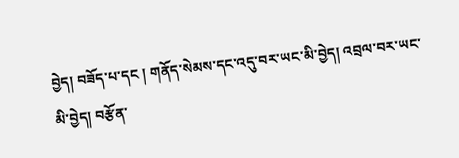བྱེད། བཟོད་པ་དང ། གནོད་སེམས་དང་འདུ་བར་ཡང་མི་བྱེད། འབྲལ་བར་ཡང་མི་བྱེད། བརྩོན་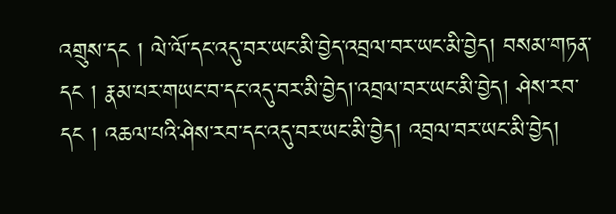འགྲུས་དང ། ལེ་ལོ་དང་འདུ་བར་ཡང་མི་བྱེད་འབྲལ་བར་ཡང་མི་བྱེད། བསམ་གཏན་དང ། རྣམ་པར་གཡང་བ་དང་འདུ་བར་མི་བྱེད།་འབྲལ་བར་ཡང་མི་བྱེད། ཤེས་རབ་དང ། འཆལ་པའི་ཤེས་རབ་དང་འདུ་བར་ཡང་མི་བྱེད། འབྲལ་བར་ཡང་མི་བྱེད།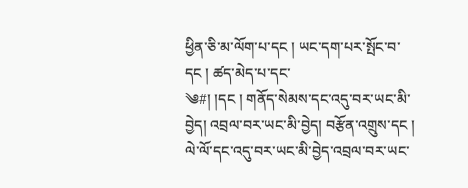ཕྱིན་ཅི་མ་ལོག་པ་དང ། ཡང་དག་པར་སྤོང་བ་དང ། ཚད་མེད་པ་དང་
༄#། །དང ། གནོད་སེམས་དང་འདུ་བར་ཡང་མི་བྱེད། འབྲལ་བར་ཡང་མི་བྱེད། བརྩོན་འགྲུས་དང ། ལེ་ལོ་དང་འདུ་བར་ཡང་མི་བྱེད་འབྲལ་བར་ཡང་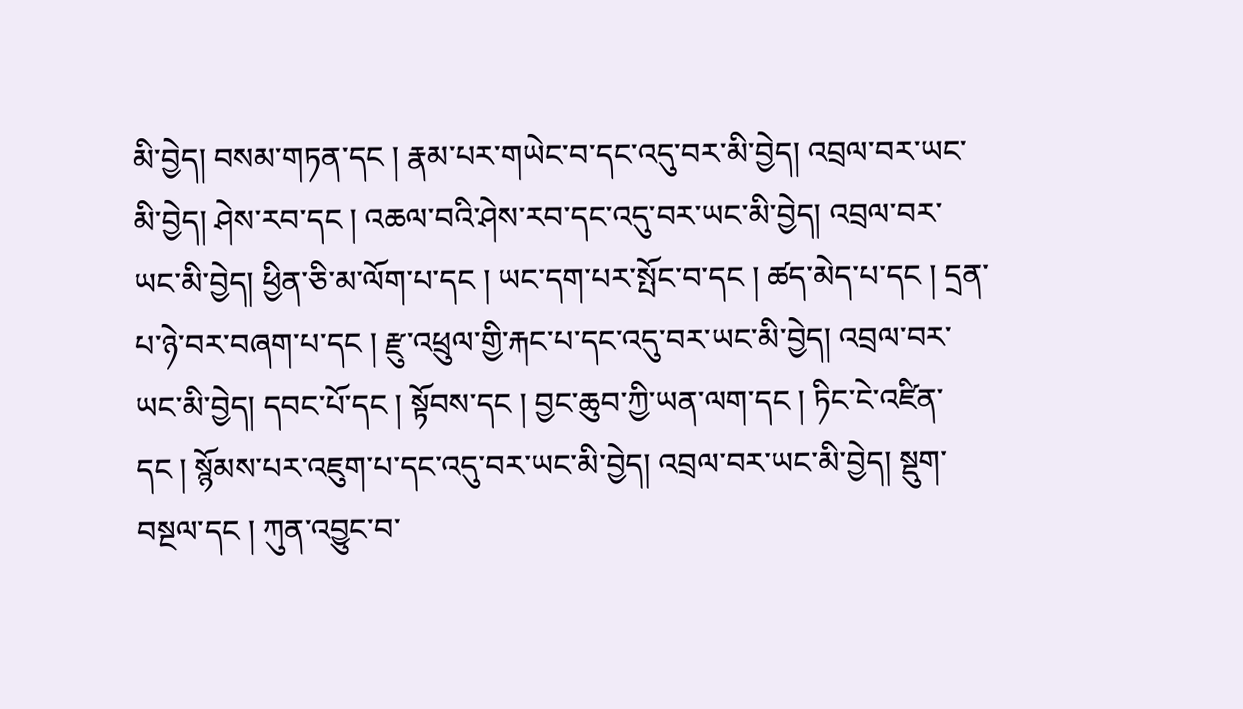མི་བྱེད། བསམ་གཏན་དང ། རྣམ་པར་གཡེང་བ་དང་འདུ་བར་མི་བྱེད། འབྲལ་བར་ཡང་མི་བྱེད། ཤེས་རབ་དང ། འཆལ་བའི་ཤེས་རབ་དང་འདུ་བར་ཡང་མི་བྱེད། འབྲལ་བར་ཡང་མི་བྱེད། ཕྱིན་ཅི་མ་ལོག་པ་དང ། ཡང་དག་པར་སྤོང་བ་དང ། ཚད་མེད་པ་དང ། དྲན་པ་ཉེ་བར་བཞག་པ་དང ། རྫུ་འཕྲུལ་གྱི་རྐང་པ་དང་འདུ་བར་ཡང་མི་བྱེད། འབྲལ་བར་ཡང་མི་བྱེད། དབང་པོ་དང ། སྟོབས་དང ། བྱང་ཆུབ་ཀྱི་ཡན་ལག་དང ། ཏིང་ངེ་འཛིན་དང ། སྙོམས་པར་འཇུག་པ་དང་འདུ་བར་ཡང་མི་བྱེད། འབྲལ་བར་ཡང་མི་བྱེད། སྡུག་བསྔལ་དང ། ཀུན་འབྱུང་བ་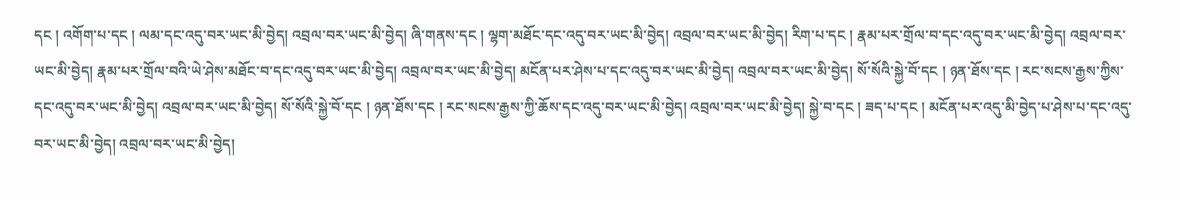དང ། འགོག་པ་དང ། ལམ་དང་འདུ་བར་ཡང་མི་བྱེད། འབྲལ་བར་ཡང་མི་བྱེད། ཞི་གནས་དང ། ལྷག་མཐོང་དང་འདུ་བར་ཡང་མི་བྱེད། འབྲལ་བར་ཡང་མི་བྱེད། རིག་པ་དང ། རྣམ་པར་གྲོལ་བ་དང་འདུ་བར་ཡང་མི་བྱེད། འབྲལ་བར་ཡང་མི་བྱེད། རྣམ་པར་གྲོལ་བའི་ཡེ་ཤེས་མཐོང་བ་དང་འདུ་བར་ཡང་མི་བྱེད། འབྲལ་བར་ཡང་མི་བྱེད། མངོན་པར་ཤེས་པ་དང་འདུ་བར་ཡང་མི་བྱེད། འབྲལ་བར་ཡང་མི་བྱེད། སོ་སོའི་སྐྱེ་བོ་དང ། ཉན་ཐོས་དང ། རང་སངས་རྒྱས་ཀྱིས་དང་འདུ་བར་ཡང་མི་བྱེད། འབྲལ་བར་ཡང་མི་བྱེད། སོ་སོའི་སྐྱེ་བོ་དང ། ཉན་ཐོས་དང ། རང་སངས་རྒྱས་ཀྱི་ཆོས་དང་འདུ་བར་ཡང་མི་བྱེད། འབྲལ་བར་ཡང་མི་བྱེད། སྐྱེ་བ་དང ། ཟད་པ་དང ། མངོན་པར་འདུ་མི་བྱེད་པ་ཤེས་པ་དང་འདུ་བར་ཡང་མི་བྱེད། འབྲལ་བར་ཡང་མི་བྱེད།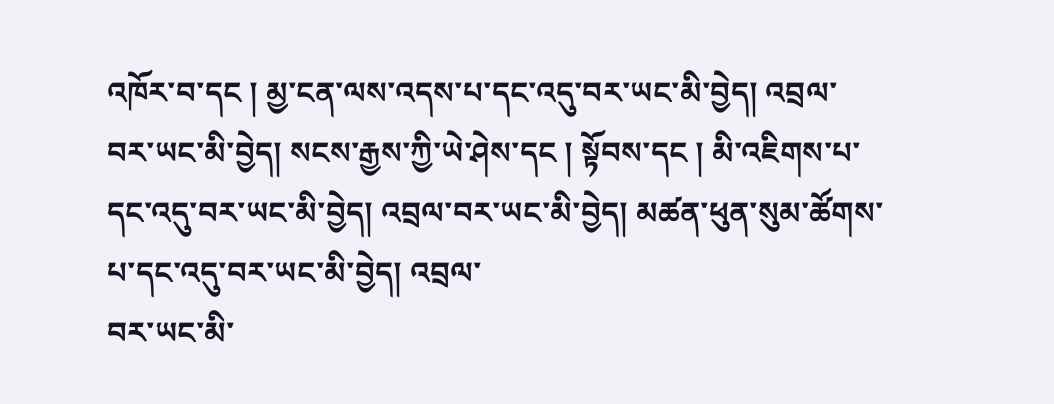འཁོར་བ་དང ། མྱ་ངན་ལས་འདས་པ་དང་འདུ་བར་ཡང་མི་བྱེད། འབྲལ་བར་ཡང་མི་བྱེད། སངས་རྒྱས་ཀྱི་ཡེ་ཤེས་དང ། སྟོབས་དང ། མི་འཇིགས་པ་དང་འདུ་བར་ཡང་མི་བྱེད། འབྲལ་བར་ཡང་མི་བྱེད། མཚན་ཕུན་སུམ་ཚོགས་པ་དང་འདུ་བར་ཡང་མི་བྱེད། འབྲལ་
བར་ཡང་མི་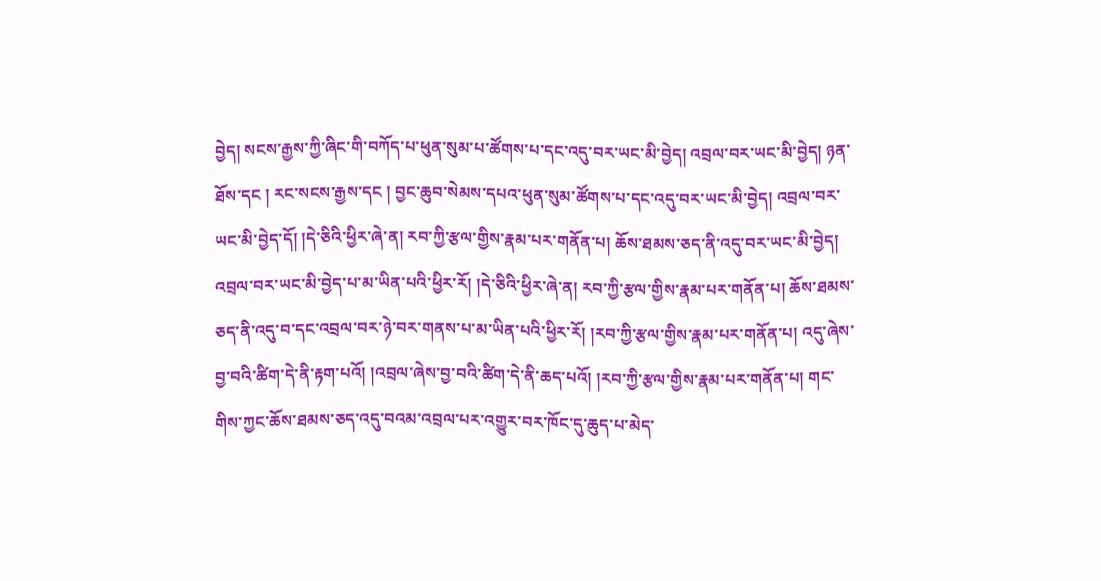བྱེད། སངས་རྒྱས་ཀྱི་ཞིང་གི་བཀོད་པ་ཕུན་སུམ་པ་ཚོགས་པ་དང་འདུ་བར་ཡང་མི་བྱེད། འབྲལ་བར་ཡང་མི་བྱེད། ཉན་ཐོས་དང ། རང་སངས་རྒྱས་དང ། བྱང་ཆུབ་སེམས་དཔའ་ཕུན་སུམ་ཚོགས་པ་དང་འདུ་བར་ཡང་མི་བྱེད། འབྲལ་བར་ཡང་མི་བྱེད་དོ། །དེ་ཅིའི་ཕྱིར་ཞེ་ན། རབ་ཀྱི་རྩལ་གྱིས་རྣམ་པར་གནོན་པ། ཆོས་ཐམས་ཅད་ནི་འདུ་བར་ཡང་མི་བྱེད། འབྲལ་བར་ཡང་མི་བྱེད་པ་མ་ཡིན་པའི་ཕྱིར་རོ། །དེ་ཅིའི་ཕྱིར་ཞེ་ན། རབ་ཀྱི་རྩལ་གྱིས་རྣམ་པར་གནོན་པ། ཆོས་ཐམས་ཅད་ནི་འདུ་བ་དང་འབྲལ་བར་ཉེ་བར་གནས་པ་མ་ཡིན་པའི་ཕྱིར་རོ། །རབ་ཀྱི་རྩལ་གྱིས་རྣམ་པར་གནོན་པ། འདུ་ཞེས་བྱ་བའི་ཚིག་དེ་ནི་རྟག་པའོ། །འབྲལ་ཞེས་བྱ་བའི་ཚིག་དེ་ནི་ཆད་པའོ། །རབ་ཀྱི་རྩལ་གྱིས་རྣམ་པར་གནོན་པ། གང་གིས་ཀྱང་ཆོས་ཐམས་ཅད་འདུ་བའམ་འབྲལ་པར་འགྱུར་བར་ཁོང་དུ་ཆུད་པ་མེད་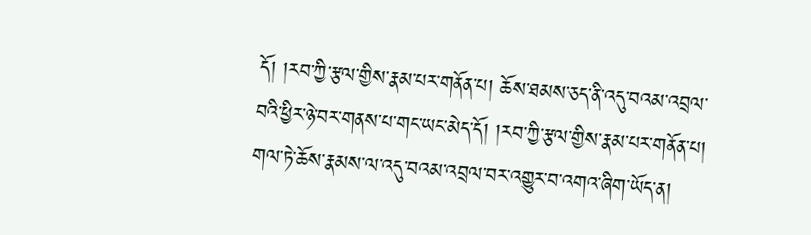དོ། །རབ་ཀྱི་རྩལ་གྱིས་རྣམ་པར་གནོན་པ། ཆོས་ཐམས་ཅད་ནི་འདུ་བའམ་འབྲལ་བའི་ཕྱིར་ཉེ་བར་གནས་པ་གང་ཡང་མེད་དོ། །རབ་ཀྱི་རྩལ་གྱིས་རྣམ་པར་གནོན་པ། གལ་ཏེ་ཆོས་རྣམས་ལ་འདུ་བའམ་འབྲལ་བར་འགྱུར་བ་འགའ་ཞིག་ཡོད་ན།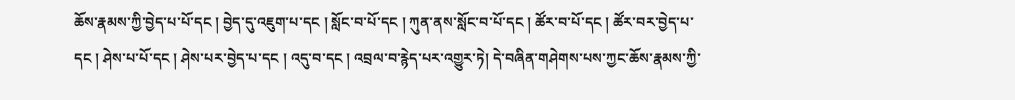ཆོས་རྣམས་ཀྱི་བྱེད་པ་པོ་དང ། བྱེད་དུ་འཇུག་པ་དང ། སློང་བ་པོ་དང ། ཀུན་ནས་སློང་བ་པོ་དང ། ཚོར་བ་པོ་དང ། ཚོར་བར་བྱེད་པ་དང ། ཤེས་པ་པོ་དང ། ཤེས་པར་བྱེད་པ་དང ། འདུ་བ་དང ། འབྲལ་བ་རྙེད་པར་འགྱུར་ཏེ། དེ་བཞིན་གཤེགས་པས་ཀྱང་ཆོས་རྣམས་ཀྱི་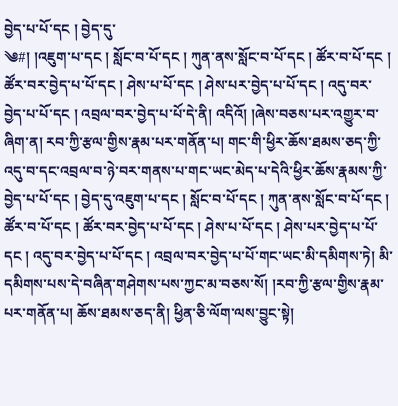བྱེད་པ་པོ་དང ། བྱེད་དུ་
༄#། །འཇུག་པ་དང ། སློང་བ་པོ་དང ། ཀུན་ནས་སློང་བ་པོ་དང ། ཚོར་བ་པོ་དང ། ཚོར་བར་བྱེད་པ་པོ་དང ། ཤེས་པ་པོ་དང ། ཤེས་པར་བྱེད་པ་པོ་དང ། འདུ་བར་བྱེད་པ་པོ་དང ། འབྲལ་བར་བྱེད་པ་པོ་དེ་ནི། འདིའོ། །ཞེས་བཅས་པར་འགྱུར་བ་ཞིག་ན། རབ་ཀྱི་རྩལ་གྱིས་རྣམ་པར་གནོན་པ། གང་གི་ཕྱིར་ཆོས་ཐམས་ཅད་ཀྱི་འདུ་བ་དང་འབྲལ་བ་ཉེ་བར་གནས་པ་གང་ཡང་མེད་པ་དེའི་ཕྱིར་ཆོས་རྣམས་ཀྱི་བྱེད་པ་པོ་དང ། བྱེད་དུ་འཇུག་པ་དང ། སློང་བ་པོ་དང ། ཀུན་ནས་སློང་བ་པོ་དང ། ཚོར་བ་པོ་དང ། ཚོར་བར་བྱེད་པ་པོ་དང ། ཤེས་པ་པོ་དང ། ཤེས་པར་བྱེད་པ་པོ་དང ། འདུ་བར་བྱེད་པ་པོ་དང ། འབྲལ་བར་བྱེད་པ་པོ་གང་ཡང་མི་དམིགས་ཏེ། མི་དམིགས་པས་དེ་བཞིན་གཤེགས་པས་ཀྱང་མ་བཅས་སོ། །རབ་ཀྱི་རྩལ་གྱིས་རྣམ་པར་གནོན་པ། ཆོས་ཐམས་ཅད་ནི། ཕྱིན་ཅི་ལོག་ལས་བྱུང་སྟེ།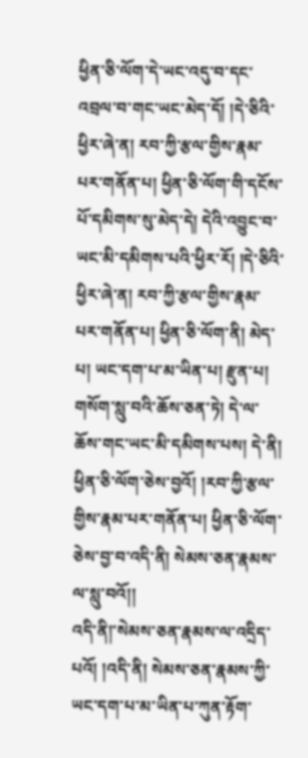ཕྱིན་ཅི་ལོག་དེ་ཡང་འདུ་བ་དང་འབྲལ་བ་གང་ཡང་མེད་དོ། །དེ་ཅིའི་ཕྱིར་ཞེ་ན། རབ་ཀྱི་རྩལ་གྱིས་རྣམ་པར་གནོན་པ། ཕྱིན་ཅི་ལོག་གི་དངོས་པོ་དམིགས་སུ་མེད་དེ། དེའི་འབྱུང་བ་ཡང་མི་དམིགས་པའི་ཕྱིར་རོ། །དེ་ཅིའི་ཕྱིར་ཞེ་ན། རབ་ཀྱི་རྩལ་གྱིས་རྣམ་པར་གནོན་པ། ཕྱིན་ཅི་ལོག་ནི། མེད་པ། ཡང་དག་པ་མ་ཡིན་པ། རྫུན་པ། གསོག་སླུ་བའི་ཆོས་ཅན་ཏེ། དེ་ལ་ཆོས་གང་ཡང་མི་དམིགས་པས། དེ་ནི། ཕྱིན་ཅི་ལོག་ཅེས་བྱའོ། །རབ་ཀྱི་རྩལ་གྱིས་རྣམ་པར་གནོན་པ། ཕྱིན་ཅི་ལོག་ཅེས་བྱ་བ་འདི་ནི། སེམས་ཅན་རྣམས་ལ་སླུ་བའོ།།
འདི་ནི།་སེམས་ཅན་རྣམས་ལ་འདྲིད་པའོ། །འདི་ནི། སེམས་ཅན་རྣམས་ཀྱི་ཡང་དག་པ་མ་ཡིན་པ་ཀུན་རྟོག་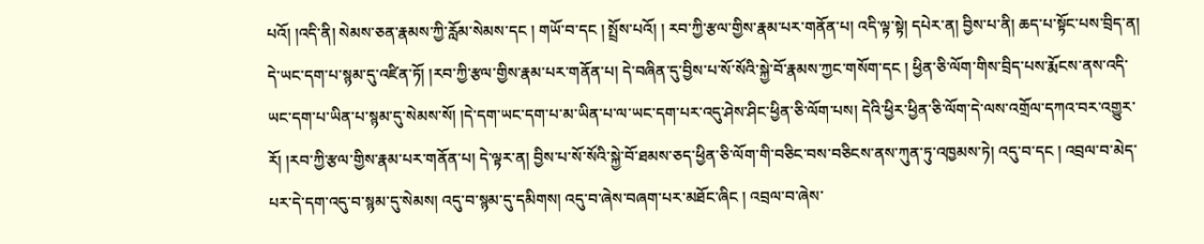པའོ། །འདི་ནི། སེམས་ཅན་རྣམས་ཀྱི་རློམ་སེམས་དང ། གཡོ་བ་དང ། སྤྲོས་པའོ། ། རབ་ཀྱི་རྩལ་གྱིས་རྣམ་པར་གནོན་པ། འདི་ལྟ་སྟེ། དཔེར་ན། བྱིས་པ་ནི། ཆད་པ་སྟོང་པས་བྲིད་ན། དེ་ཡང་དག་པ་སྙམ་དུ་འཛིན་ཏོ། །རབ་ཀྱི་རྩལ་གྱིས་རྣམ་པར་གནོན་པ། དེ་བཞིན་དུ་བྱིས་པ་སོ་སོའི་སྐྱེ་བོ་རྣམས་ཀྱང་གསོག་དང ། ཕྱིན་ཅི་ལོག་གིས་བྲིད་པས་རྨོངས་ནས་འདི་ཡང་དག་པ་ཡིན་པ་སྙམ་དུ་སེམས་སོ། །དེ་དག་ཡང་དག་པ་མ་ཡིན་པ་ལ་ཡང་དག་པར་འདུ་ཤེས་ཤིང་ཕྱིན་ཅི་ལོག་པས། དེའི་ཕྱིར་ཕྱིན་ཅི་ལོག་དེ་ལས་འགྲོལ་དཀའ་བར་འགྱུར་རོ། །རབ་ཀྱི་རྩལ་གྱིས་རྣམ་པར་གནོན་པ། དེ་ལྟར་ན། བྱིས་པ་སོ་སོའི་སྐྱེ་བོ་ཐམས་ཅད་ཕྱིན་ཅི་ལོག་གི་བཅིང་བས་བཅིངས་ནས་ཀུན་ཏུ་འཁྱམས་ཏེ། འདུ་བ་དང ། འབྲལ་བ་མེད་པར་དེ་དག་འདུ་བ་སྙམ་དུ་སེམས། འདུ་བ་སྙམ་དུ་དམིགས། འདུ་བ་ཞེས་བཞག་པར་མཐོང་ཞིང ། འབྲལ་བ་ཞེས་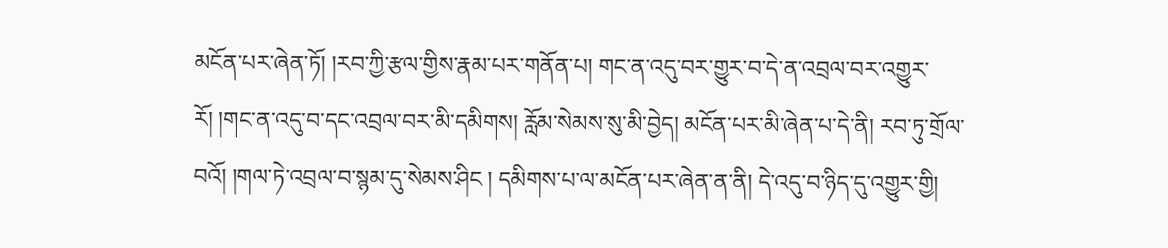མངོན་པར་ཞེན་ཏོ། །རབ་ཀྱི་རྩལ་གྱིས་རྣམ་པར་གནོན་པ། གང་ན་འདུ་བར་གྱུར་བ་དེ་ན་འབྲལ་བར་འགྱུར་རོ། །གང་ན་འདུ་བ་དང་འབྲལ་བར་མི་དམིགས། རློམ་སེམས་སུ་མི་བྱེད། མངོན་པར་མི་ཞེན་པ་དེ་ནི། རབ་ཏུ་གྲོལ་བའོ། །གལ་ཏེ་འབྲལ་བ་སྙམ་དུ་སེམས་ཤིང ། དམིགས་པ་ལ་མངོན་པར་ཞེན་ན་ནི། དེ་འདུ་བ་ཉིད་དུ་འགྱུར་གྱི།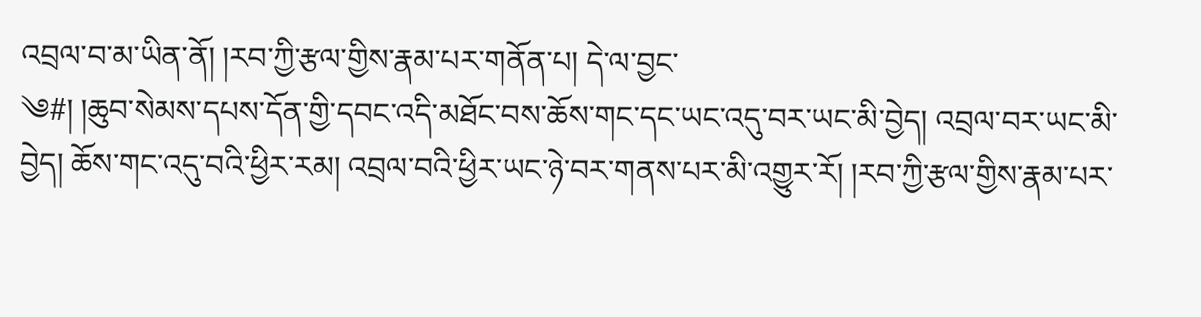འབྲལ་བ་མ་ཡིན་ནོ། །རབ་ཀྱི་རྩལ་གྱིས་རྣམ་པར་གནོན་པ། དེ་ལ་བྱང་
༄#། །ཆུབ་སེམས་དཔས་དོན་གྱི་དབང་འདི་མཐོང་བས་ཆོས་གང་དང་ཡང་འདུ་བར་ཡང་མི་བྱེད། འབྲལ་བར་ཡང་མི་བྱེད། ཆོས་གང་འདུ་བའི་ཕྱིར་རམ། འབྲལ་བའི་ཕྱིར་ཡང་ཉེ་བར་གནས་པར་མི་འགྱུར་རོ། །རབ་ཀྱི་རྩལ་གྱིས་རྣམ་པར་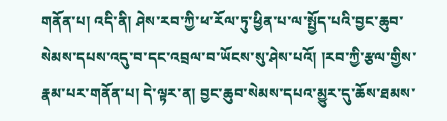གནོན་པ། འདི་ནི། ཤེས་རབ་ཀྱི་ཕ་རོལ་ཏུ་ཕྱིན་པ་ལ་སྤྱོད་པའི་བྱང་ཆུབ་སེམས་དཔས་འདུ་བ་དང་འབྲལ་བ་ཡོངས་སུ་ཤེས་པའོ། །རབ་ཀྱི་རྩལ་གྱིས་རྣམ་པར་གནོན་པ། དེ་ལྟར་ན། བྱང་ཆུབ་སེམས་དཔའ་མྱུར་དུ་ཆོས་ཐམས་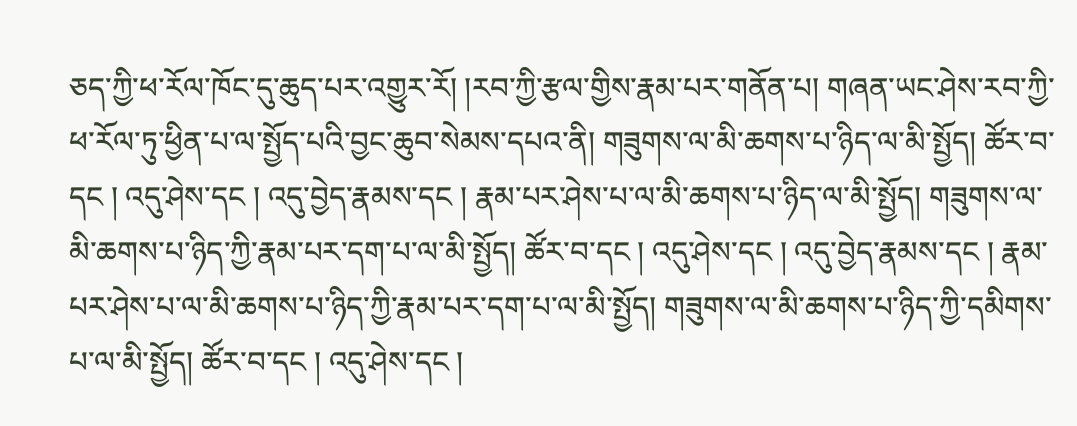ཅད་ཀྱི་ཕ་རོལ་ཁོང་དུ་ཆུད་པར་འགྱུར་རོ། །རབ་ཀྱི་རྩལ་གྱིས་རྣམ་པར་གནོན་པ། གཞན་ཡང་ཤེས་རབ་ཀྱི་ཕ་རོལ་ཏུ་ཕྱིན་པ་ལ་སྤྱོད་པའི་བྱང་ཆུབ་སེམས་དཔའ་ནི། གཟུགས་ལ་མི་ཆགས་པ་ཉིད་ལ་མི་སྤྱོད། ཚོར་བ་དང ། འདུ་ཤེས་དང ། འདུ་བྱེད་རྣམས་དང ། རྣམ་པར་ཤེས་པ་ལ་མི་ཆགས་པ་ཉིད་ལ་མི་སྤྱོད། གཟུགས་ལ་མི་ཆགས་པ་ཉིད་ཀྱི་རྣམ་པར་དག་པ་ལ་མི་སྤྱོད། ཚོར་བ་དང ། འདུ་ཤེས་དང ། འདུ་བྱེད་རྣམས་དང ། རྣམ་པར་ཤེས་པ་ལ་མི་ཆགས་པ་ཉིད་ཀྱི་རྣམ་པར་དག་པ་ལ་མི་སྤྱོད། གཟུགས་ལ་མི་ཆགས་པ་ཉིད་ཀྱི་དམིགས་པ་ལ་མི་སྤྱོད། ཚོར་བ་དང ། འདུ་ཤེས་དང །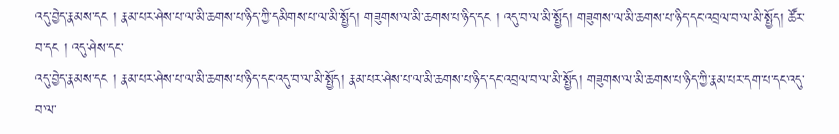འདུ་བྱེད་རྣམས་དང ། རྣམ་པར་ཤེས་པ་ལ་མི་ཆགས་པ་ཉིད་ཀྱི་དམིགས་པ་ལ་མི་སྤྱོད། གཟུགས་ལ་མི་ཆགས་པ་ཉིད་དང ། འདུ་བ་ལ་མི་སྤྱོད། གཟུགས་ལ་མི་ཆགས་པ་ཉིད་དང་འབྲལ་བ་ལ་མི་སྤྱོད། ཚོར་བ་དང ། འདུ་ཤེས་དང་
འདུ་བྱེད་རྣམས་དང ། རྣམ་པར་ཤེས་པ་ལ་མི་ཆགས་པ་ཉིད་དང་འདུ་བ་ལ་མི་སྤྱོད། རྣམ་པར་ཤེས་པ་ལ་མི་ཆགས་པ་ཉིད་དང་འབྲལ་བ་ལ་མི་སྤྱོད། གཟུགས་ལ་མི་ཆགས་པ་ཉིད་ཀྱི་རྣམ་པར་དག་པ་དང་འདུ་བ་ལ་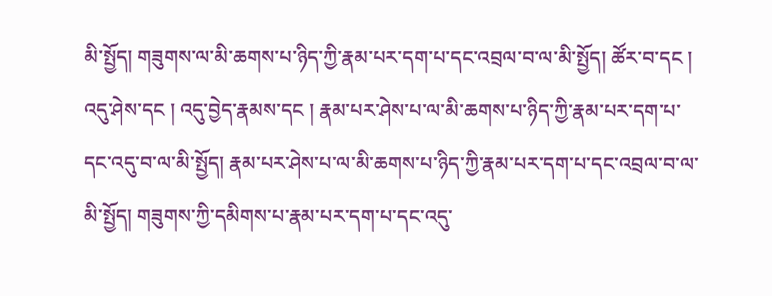མི་སྤྱོད། གཟུགས་ལ་མི་ཆགས་པ་ཉིད་ཀྱི་རྣམ་པར་དག་པ་དང་འབྲལ་བ་ལ་མི་སྤྱོད། ཚོར་བ་དང ། འདུ་ཤེས་དང ། འདུ་བྱེད་རྣམས་དང ། རྣམ་པར་ཤེས་པ་ལ་མི་ཆགས་པ་ཉིད་ཀྱི་རྣམ་པར་དག་པ་དང་འདུ་བ་ལ་མི་སྤྱོད། རྣམ་པར་ཤེས་པ་ལ་མི་ཆགས་པ་ཉིད་ཀྱི་རྣམ་པར་དག་པ་དང་འབྲལ་བ་ལ་མི་སྤྱོད། གཟུགས་ཀྱི་དམིགས་པ་རྣམ་པར་དག་པ་དང་འདུ་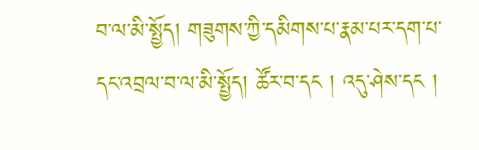བ་ལ་མི་སྤྱོད། གཟུགས་ཀྱི་དམིགས་པ་རྣམ་པར་དག་པ་དང་འབྲལ་བ་ལ་མི་སྤྱོད། ཚོར་བ་དང ། འདུ་ཤེས་དང །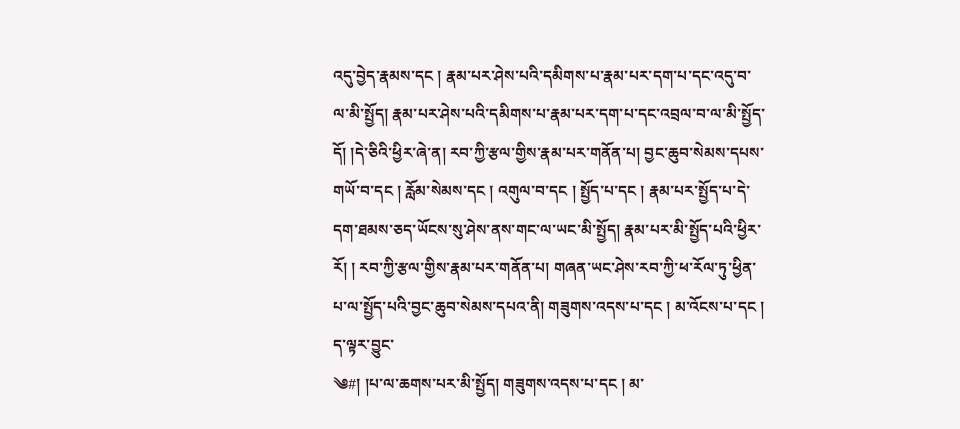འདུ་བྱེད་རྣམས་དང ། རྣམ་པར་ཤེས་པའི་དམིགས་པ་རྣམ་པར་དག་པ་དང་འདུ་བ་ལ་མི་སྤྱོད། རྣམ་པར་ཤེས་པའི་དམིགས་པ་རྣམ་པར་དག་པ་དང་འབྲལ་བ་ལ་མི་སྤྱོད་དོ། །དེ་ཅིའི་ཕྱིར་ཞེ་ན། རབ་ཀྱི་རྩལ་གྱིས་རྣམ་པར་གནོན་པ། བྱང་ཆུབ་སེམས་དཔས་གཡོ་བ་དང ། རློམ་སེམས་དང ། འགུལ་བ་དང ། སྤྱོད་པ་དང ། རྣམ་པར་སྤྱོད་པ་དེ་དག་ཐམས་ཅད་ཡོངས་སུ་ཤེས་ནས་གང་ལ་ཡང་མི་སྤྱོད། རྣམ་པར་མི་སྤྱོད་པའི་ཕྱིར་རོ། ། རབ་ཀྱི་རྩལ་གྱིས་རྣམ་པར་གནོན་པ། གཞན་ཡང་ཤེས་རབ་ཀྱི་ཕ་རོལ་ཏུ་ཕྱིན་པ་ལ་སྤྱོད་པའི་བྱང་ཆུབ་སེམས་དཔའ་ནི། གཟུགས་འདས་པ་དང ། མ་འོངས་པ་དང ། ད་ལྟར་བྱུང་
༄#། །པ་ལ་ཆགས་པར་མི་སྤྱོད། གཟུགས་འདས་པ་དང ། མ་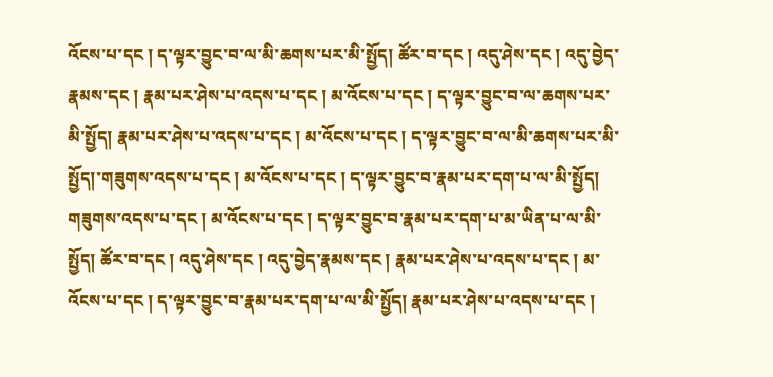འོངས་པ་དང ། ད་ལྟར་བྱུང་བ་ལ་མི་ཆགས་པར་མི་སྤྱོད། ཚོར་བ་དང ། འདུ་ཤེས་དང ། འདུ་བྱེད་རྣམས་དང ། རྣམ་པར་ཤེས་པ་འདས་པ་དང ། མ་འོངས་པ་དང ། ད་ལྟར་བྱུང་བ་ལ་ཆགས་པར་མི་སྤྱོད། རྣམ་པར་ཤེས་པ་འདས་པ་དང ། མ་འོངས་པ་དང ། ད་ལྟར་བྱུང་བ་ལ་མི་ཆགས་པར་མི་སྤྱོད།་གཟུགས་འདས་པ་དང ། མ་འོངས་པ་དང ། ད་ལྟར་བྱུང་བ་རྣམ་པར་དག་པ་ལ་མི་སྤྱོད། གཟུགས་འདས་པ་དང ། མ་འོངས་པ་དང ། ད་ལྟར་བྱུང་བ་རྣམ་པར་དག་པ་མ་ཡིན་པ་ལ་མི་སྤྱོད། ཚོར་བ་དང ། འདུ་ཤེས་དང ། འདུ་བྱེད་རྣམས་དང ། རྣམ་པར་ཤེས་པ་འདས་པ་དང ། མ་འོངས་པ་དང ། ད་ལྟར་བྱུང་བ་རྣམ་པར་དག་པ་ལ་མི་སྤྱོད། རྣམ་པར་ཤེས་པ་འདས་པ་དང །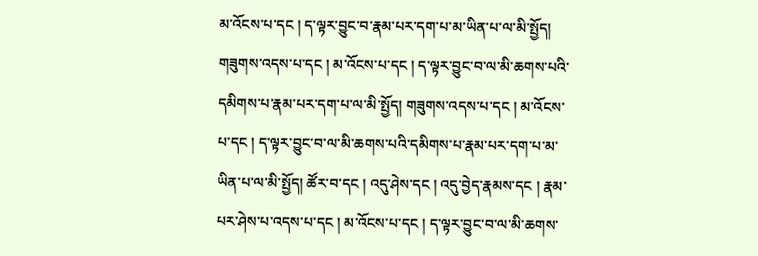མ་འོངས་པ་དང ། ད་ལྟར་བྱུང་བ་རྣམ་པར་དག་པ་མ་ཡིན་པ་ལ་མི་སྤྱོད། གཟུགས་འདས་པ་དང ། མ་འོངས་པ་དང ། ད་ལྟར་བྱུང་བ་ལ་མི་ཆགས་པའི་དམིགས་པ་རྣམ་པར་དག་པ་ལ་མི་སྤྱོད། གཟུགས་འདས་པ་དང ། མ་འོངས་པ་དང ། ད་ལྟར་བྱུང་བ་ལ་མི་ཆགས་པའི་དམིགས་པ་རྣམ་པར་དག་པ་མ་ཡིན་པ་ལ་མི་སྤྱོད། ཚོར་བ་དང ། འདུ་ཤེས་དང ། འདུ་བྱེད་རྣམས་དང ། རྣམ་པར་ཤེས་པ་འདས་པ་དང ། མ་འོངས་པ་དང ། ད་ལྟར་བྱུང་བ་ལ་མི་ཆགས་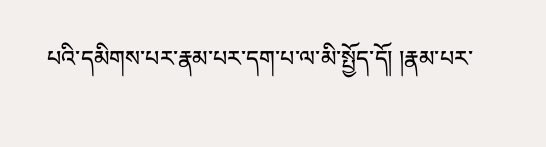པའི་དམིགས་པར་རྣམ་པར་དག་པ་ལ་མི་སྤྱོད་དོ། །རྣམ་པར་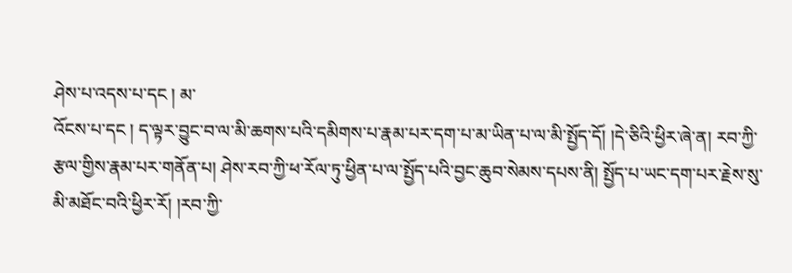ཤེས་པ་འདས་པ་དང ། མ་
འོངས་པ་དང ། ད་ལྟར་བྱུང་བ་ལ་མི་ཆགས་པའི་དམིགས་པ་རྣམ་པར་དག་པ་མ་ཡིན་པ་ལ་མི་སྤྱོད་དོ། །དེ་ཅིའི་ཕྱིར་ཞེ་ན། རབ་ཀྱི་རྩལ་གྱིས་རྣམ་པར་གནོན་པ། ཤེས་རབ་ཀྱི་ཕ་རོལ་ཏུ་ཕྱིན་པ་ལ་སྤྱོད་པའི་བྱང་ཆུབ་སེམས་དཔས་ནི། སྤྱོད་པ་ཡང་དག་པར་རྗེས་སུ་མི་མཐོང་བའི་ཕྱིར་རོ། །རབ་ཀྱི་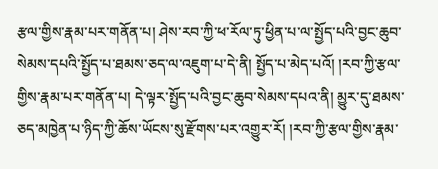རྩལ་གྱིས་རྣམ་པར་གནོན་པ། ཤེས་རབ་ཀྱི་ཕ་རོལ་ཏུ་ཕྱིན་པ་ལ་སྤྱོད་པའི་བྱང་ཆུབ་སེམས་དཔའི་སྤྱོད་པ་ཐམས་ཅད་ལ་འཇུག་པ་དེ་ནི། སྤྱོད་པ་མེད་པའོ། །རབ་ཀྱི་རྩལ་གྱིས་རྣམ་པར་གནོན་པ། དེ་ལྟར་སྤྱོད་པའི་བྱང་ཆུབ་སེམས་དཔའ་ནི། མྱུར་དུ་ཐམས་ཅད་མཁྱེན་པ་ཉིད་ཀྱི་ཆོས་ཡོངས་སུ་རྫོགས་པར་འགྱུར་རོ། །རབ་ཀྱི་རྩལ་གྱིས་རྣམ་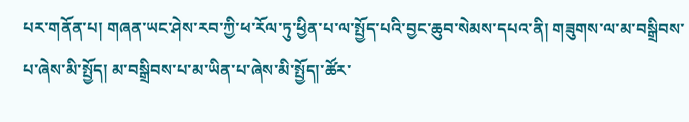པར་གནོན་པ། གཞན་ཡང་ཤེས་རབ་ཀྱི་ཕ་རོལ་ཏུ་ཕྱིན་པ་ལ་སྤྱོད་པའི་བྱང་ཆུབ་སེམས་དཔའ་ནི། གཟུགས་ལ་མ་བསྒྲིབས་པ་ཞེས་མི་སྤྱོད། མ་བསྒྲིབས་པ་མ་ཡིན་པ་ཞེས་མི་སྤྱོད།་ཚོར་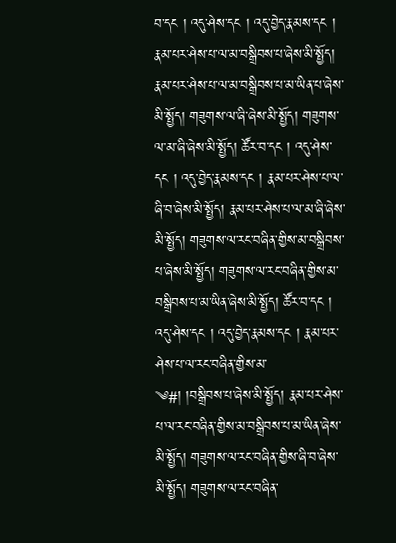བ་དང ། འདུ་ཤེས་དང ། འདུ་བྱེད་རྣམས་དང ། རྣམ་པར་ཤེས་པ་ལ་མ་བསྒྲིབས་པ་ཞེས་མི་སྤྱོད། རྣམ་པར་ཤེས་པ་ལ་མ་བསྒྲིབས་པ་མ་ཡིན་པ་ཞེས་མི་སྤྱོད། གཟུགས་ལ་ཞི་ཞེས་མི་སྤྱོད། གཟུགས་ལ་མ་ཞི་ཞེས་མི་སྤྱོད། ཚོར་བ་དང ། འདུ་ཤེས་དང ། འདུ་བྱེད་རྣམས་དང ། རྣམ་པར་ཤེས་པ་ལ་ཞི་བ་ཞེས་མི་སྤྱོད། རྣམ་པར་ཤེས་པ་ལ་མ་ཞི་ཞེས་མི་སྤྱོད། གཟུགས་ལ་རང་བཞིན་གྱིས་མ་བསྒྲིབས་པ་ཞེས་མི་སྤྱོད། གཟུགས་ལ་རང་བཞིན་གྱིས་མ་བསྒྲིབས་པ་མ་ཡིན་ཞེས་མི་སྤྱོད། ཚོར་བ་དང ། འདུ་ཤེས་དང ། འདུ་བྱེད་རྣམས་དང ། རྣམ་པར་ཤེས་པ་ལ་རང་བཞིན་གྱིས་མ་
༄#། །བསྒྲིབས་པ་ཞེས་མི་སྤྱོད། རྣམ་པར་ཤེས་པ་ལ་རང་བཞིན་གྱིས་མ་བསྒྲིབས་པ་མ་ཡིན་ཞེས་མི་སྤྱོད། གཟུགས་ལ་རང་བཞིན་གྱིས་ཞི་བ་ཞེས་མི་སྤྱོད། གཟུགས་ལ་རང་བཞིན་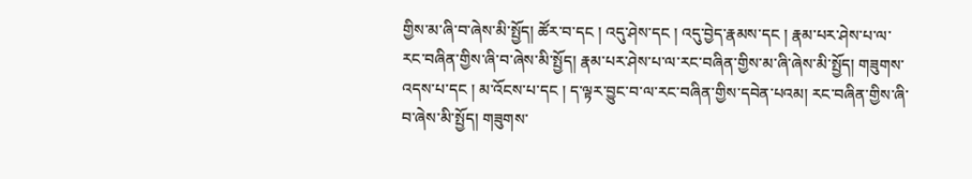གྱིས་མ་ཞི་བ་ཞེས་མི་སྤྱོད། ཚོར་བ་དང ། འདུ་ཤེས་དང ། འདུ་བྱེད་རྣམས་དང ། རྣམ་པར་ཤེས་པ་ལ་རང་བཞིན་གྱིས་ཞི་བ་ཞེས་མི་སྤྱོད། རྣམ་པར་ཤེས་པ་ལ་རང་བཞིན་གྱིས་མ་ཞི་ཞེས་མི་སྤྱོད། གཟུགས་འདས་པ་དང ། མ་འོངས་པ་དང ། ད་ལྟར་བྱུང་བ་ལ་རང་བཞིན་གྱིས་དབེན་པའམ། རང་བཞིན་གྱིས་ཞི་བ་ཞེས་མི་སྤྱོད། གཟུགས་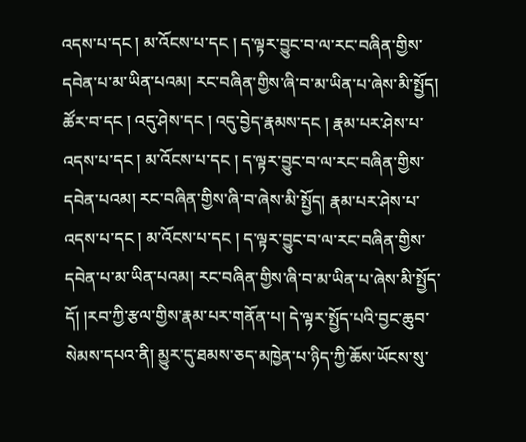འདས་པ་དང ། མ་འོངས་པ་དང ། ད་ལྟར་བྱུང་བ་ལ་རང་བཞིན་གྱིས་དབེན་པ་མ་ཡིན་པའམ། རང་བཞིན་གྱིས་ཞི་བ་མ་ཡིན་པ་ཞེས་མི་སྤྱོད། ཚོར་བ་དང ། འདུ་ཤེས་དང ། འདུ་བྱེད་རྣམས་དང ། རྣམ་པར་ཤེས་པ་འདས་པ་དང ། མ་འོངས་པ་དང ། ད་ལྟར་བྱུང་བ་ལ་རང་བཞིན་གྱིས་དབེན་པའམ། རང་བཞིན་གྱིས་ཞི་བ་ཞེས་མི་སྤྱོད། རྣམ་པར་ཤེས་པ་འདས་པ་དང ། མ་འོངས་པ་དང ། ད་ལྟར་བྱུང་བ་ལ་རང་བཞིན་གྱིས་དབེན་པ་མ་ཡིན་པའམ། རང་བཞིན་གྱིས་ཞི་བ་མ་ཡིན་པ་ཞེས་མི་སྤྱོད་དོ། །རབ་ཀྱི་རྩལ་གྱིས་རྣམ་པར་གནོན་པ། དེ་ལྟར་སྤྱོད་པའི་བྱང་ཆུབ་སེམས་དཔའ་ནི། མྱུར་དུ་ཐམས་ཅད་མཁྱེན་པ་ཉིད་ཀྱི་ཆོས་ཡོངས་སུ་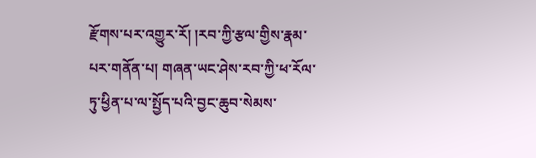རྫོགས་པར་འགྱུར་རོ། །རབ་ཀྱི་རྩལ་གྱིས་རྣམ་པར་གནོན་པ། གཞན་ཡང་ཤེས་རབ་ཀྱི་ཕ་རོལ་ཏུ་ཕྱིན་པ་ལ་སྤྱོད་པའི་བྱང་ཆུབ་སེམས་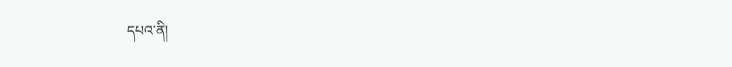དཔའ་ནི།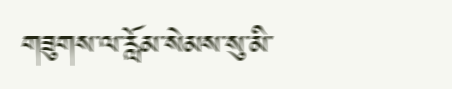གཟུགས་ལ་རློམ་སེམས་སུ་མི་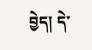བྱེད། དེ་